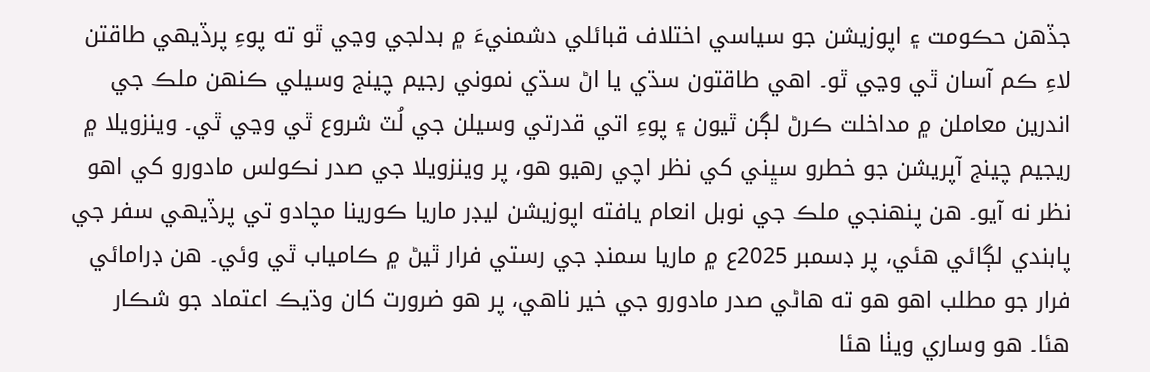جڏهن حڪومت ۽ اپوزيشن جو سياسي اختلاف قبائلي دشمنيءَ ۾ بدلجي وڃي ٿو ته پوءِ پرڏيهي طاقتن لاءِ ڪم آسان ٿي وڃي ٿو۔ اهي طاقتون سڌي يا اڻ سڌي نموني رجيم چينج وسيلي ڪنهن ملڪ جي اندرين معاملن ۾ مداخلت ڪرڻ لڳن ٿيون ۽ پوءِ اتي قدرتي وسيلن جي لُٽ شروع ٿي وڃي ٿي۔ وينزويلا ۾ ريجيم چينج آپريشن جو خطرو سڀني کي نظر اچي رهيو هو، پر وينزويلا جي صدر نڪولس مادورو کي اهو نظر نه آيو۔ هن پنهنجي ملڪ جي نوبل انعام يافته اپوزيشن ليڊر ماريا ڪورينا مچادو تي پرڏيهي سفر جي پابندي لڳائي هئي، پر ڊسمبر 2025ع ۾ ماريا سمنڊ جي رستي فرار ٿيڻ ۾ ڪامياب ٿي وئي۔ هن ڊرامائي فرار جو مطلب اهو هو ته هاڻي صدر مادورو جي خير ناهي، پر هو ضرورت کان وڌيڪ اعتماد جو شڪار هئا۔ هو وساري ويٺا هئا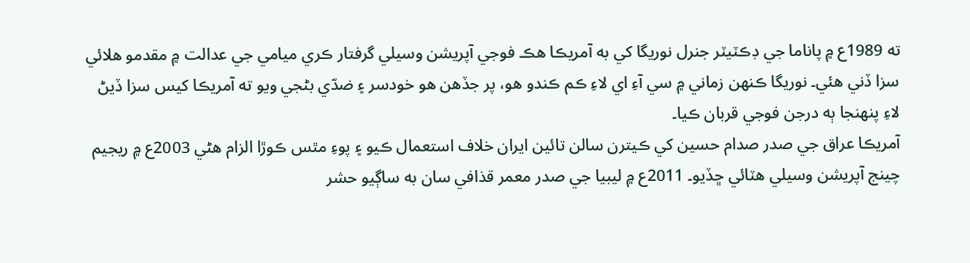ته 1989ع ۾ پاناما جي ڊڪٽيٽر جنرل نوريگا کي به آمريڪا هڪ فوجي آپريشن وسيلي گرفتار ڪري ميامي جي عدالت ۾ مقدمو هلائي سزا ڏني هئي۔ نوريگا ڪنهن زماني ۾ سي آءِ اي لاءِ ڪم ڪندو هو، پر جڏهن هو خودسر ۽ ضدّي بڻجي ويو ته آمريڪا کيس سزا ڏيڻ لاءِ پنهنجا ٻه درجن فوجي قربان ڪيا۔
آمريڪا عراق جي صدر صدام حسين کي ڪيترن سالن تائين ايران خلاف استعمال ڪيو ۽ پوءِ مٿس ڪوڙا الزام هڻي 2003ع ۾ ريجيم چينج آپريشن وسيلي هٽائي ڇڏيو۔ 2011ع ۾ ليبيا جي صدر معمر قذافي سان به ساڳيو حشر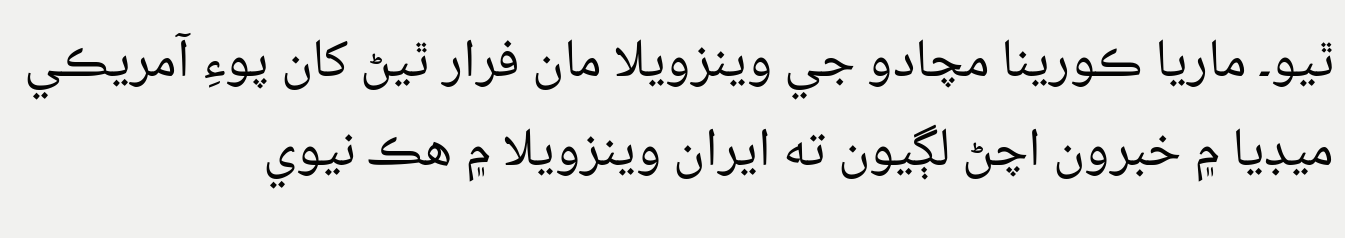ٿيو۔ ماريا ڪورينا مچادو جي وينزويلا مان فرار ٿيڻ کان پوءِ آمريڪي ميڊيا ۾ خبرون اچڻ لڳيون ته ايران وينزويلا ۾ هڪ نيوي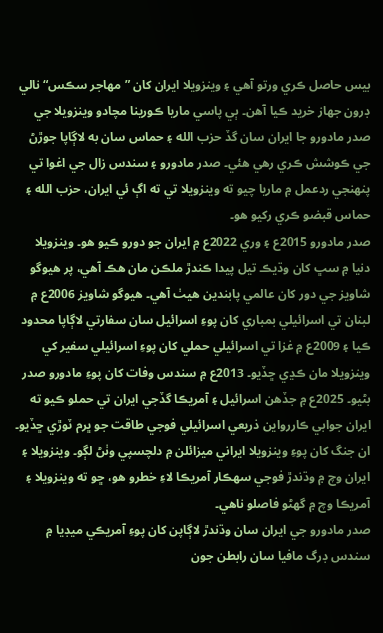بيس حاصل ڪري ورتو آهي ۽ وينزويلا ايران کان ”مهاجر سڪس“ نالي ڊرون جهاز خريد ڪيا آهن۔ ٻي پاسي ماريا ڪورينا مچادو وينزويلا جي صدر مادورو جا ايران سان گڏ حزب الله ۽ حماس سان به لاڳاپا جوڙڻ جي ڪوشش ڪري رهي هئي۔ صدر مادورو ۽ سندس زال جي اغوا تي پنهنجي ردعمل ۾ ماريا چيو ته وينزويلا تي ته اڳ ئي ايران، حزب الله ۽ حماس قبضو ڪري رکيو هو۔
صدر مادورو 2015ع ۽ وري 2022ع ۾ ايران جو دورو ڪيو هو۔ وينزويلا دنيا ۾ سڀ کان وڌيڪ تيل پيدا ڪندڙ ملڪن مان هڪ آهي، پر هيوگو شاويز جي دور کان عالمي پابندين هيٺ آهي۔ هيوگو شاويز 2006ع ۾ لبنان تي اسرائيلي بمباري کان پوءِ اسرائيل سان سفارتي لاڳاپا محدود ڪيا ۽ 2009ع ۾ غزا تي اسرائيلي حملي کان پوءِ اسرائيلي سفير کي وينزويلا مان ڪڍي ڇڏيو۔ 2013ع ۾ سندس وفات کان پوءِ مادورو صدر بڻيو۔ 2025ع ۾ جڏهن اسرائيل ۽ آمريڪا گڏجي ايران تي حملو ڪيو ته ايران جوابي ڪاررواين ذريعي اسرائيلي فوجي طاقت جو ڀرم ٽوڙي ڇڏيو۔ ان جنگ کان پوءِ وينزويلا ايراني ميزائلن ۾ دلچسپي وٺڻ لڳو۔ وينزويلا ۽ ايران وچ ۾ وڌندڙ فوجي سهڪار آمريڪا لاءِ خطرو هو، ڇو ته وينزويلا ۽ آمريڪا وچ ۾ گهڻو فاصلو ناهي۔
صدر مادورو جي ايران سان وڌندڙ لاڳاپن کان پوءِ آمريڪي ميڊيا ۾ سندس ڊرگ مافيا سان رابطن جون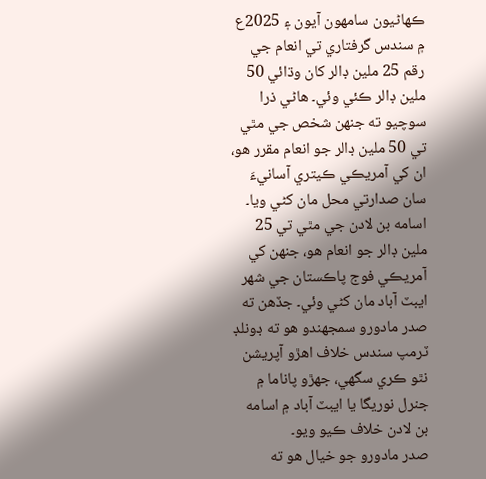ڪهاڻيون سامهون آيون ۽ 2025ع ۾ سندس گرفتاري تي انعام جي رقم 25 ملين ڊالر کان وڌائي 50 ملين ڊالر ڪئي وئي۔ هاڻي ذرا سوچيو ته جنهن شخص جي مٿي تي 50 ملين ڊالر جو انعام مقرر هو، ان کي آمريڪي ڪيتري آسانيءَ سان صدارتي محل مان کڻي ويا۔ اسامه بن لادن جي مٿي تي 25 ملين ڊالر جو انعام هو، جنهن کي آمريڪي فوج پاڪستان جي شهر ايبٽ آباد مان کڻي وئي۔ جڏهن ته صدر مادورو سمجهندو هو ته ڊونلڊ ٽرمپ سندس خلاف اهڙو آپريشن نٿو ڪري سگهي، جهڙو پاناما ۾ جنرل نوريگا يا ايبٽ آباد ۾ اسامه بن لادن خلاف ڪيو ويو۔
صدر مادورو جو خيال هو ته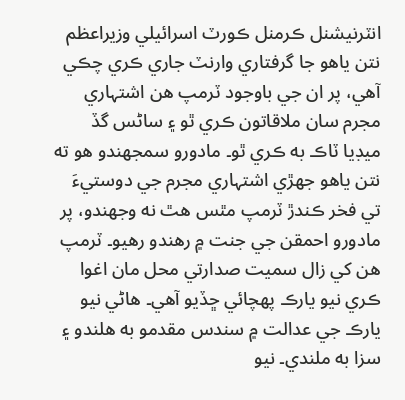انٽرنيشنل ڪرمنل ڪورٽ اسرائيلي وزيراعظم نتن ياهو جا گرفتاري وارنٽ جاري ڪري چڪي آهي، پر ان جي باوجود ٽرمپ هن اشتہاري مجرم سان ملاقاتون ڪري ٿو ۽ ساڻس گڏ ميڊيا ٽاڪ به ڪري ٿو۔ مادورو سمجهندو هو ته نتن ياهو جهڙي اشتہاري مجرم جي دوستيءَ تي فخر ڪندڙ ٽرمپ مٿس هٿ نه وجهندو، پر مادورو احمقن جي جنت ۾ رهندو رهيو۔ ٽرمپ هن کي زال سميت صدارتي محل مان اغوا ڪري نيو يارڪ پهچائي ڇڏيو آهي۔ هاڻي نيو يارڪ جي عدالت ۾ سندس مقدمو به هلندو ۽ سزا به ملندي۔ نيو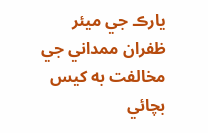يارڪ جي ميئر ظفران ممداني جي مخالفت به کيس بچائي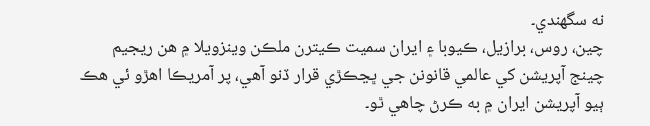نه سگهندي۔
چين، روس، برازيل، ڪيوبا ۽ ايران سميت ڪيترن ملڪن وينزويلا ۾ هن ريجيم چينج آپريشن کي عالمي قانونن جي ڀڃڪڙي قرار ڏنو آهي، پر آمريڪا اهڙو ئي هڪ ٻيو آپريشن ايران ۾ به ڪرڻ چاهي ٿو۔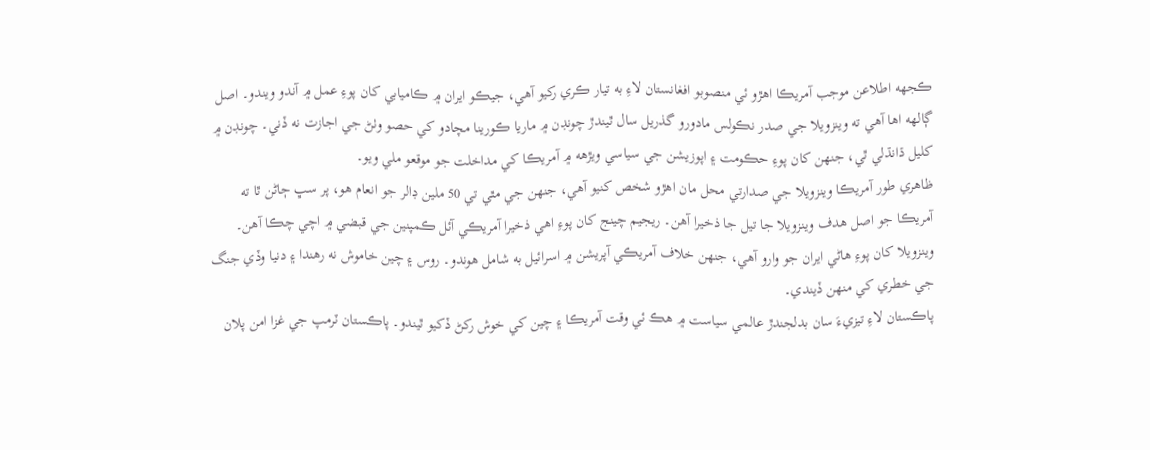ڪجهه اطلاعن موجب آمريڪا اهڙو ئي منصوبو افغانستان لاءِ به تيار ڪري رکيو آهي، جيڪو ايران ۾ ڪاميابي کان پوءِ عمل ۾ آندو ويندو۔ اصل ڳالهه اها آهي ته وينزويلا جي صدر نڪولس مادورو گذريل سال ٿيندڙ چونڊن ۾ ماريا ڪورينا مچادو کي حصو وٺڻ جي اجازت نه ڏني۔ چونڊن ۾ کليل ڌانڌلي ٿي، جنهن کان پوءِ حڪومت ۽ اپوزيشن جي سياسي ويڙهه ۾ آمريڪا کي مداخلت جو موقعو ملي ويو۔
ظاهري طور آمريڪا وينزويلا جي صدارتي محل مان اهڙو شخص کنيو آهي، جنهن جي مٿي تي 50 ملين ڊالر جو انعام هو، پر سڀ ڄاڻن ٿا ته آمريڪا جو اصل هدف وينزويلا جا تيل جا ذخيرا آهن۔ ريجيم چينج کان پوءِ اهي ذخيرا آمريڪي آئل ڪمپنين جي قبضي ۾ اچي چڪا آهن۔ وينزويلا کان پوءِ هاڻي ايران جو وارو آهي، جنهن خلاف آمريڪي آپريشن ۾ اسرائيل به شامل هوندو۔ روس ۽ چين خاموش نه رهندا ۽ دنيا وڏي جنگ جي خطري کي منهن ڏيندي۔
پاڪستان لاءِ تيزيءَ سان بدلجندڙ عالمي سياست ۾ هڪ ئي وقت آمريڪا ۽ چين کي خوش رکڻ ڏکيو ٿيندو۔ پاڪستان ٽرمپ جي غزا امن پلان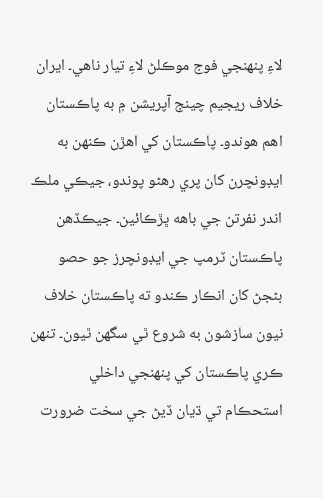لاءِ پنهنجي فوج موڪلڻ لاءِ تيار ناهي۔ ايران خلاف ريجيم چينج آپريشن ۾ به پاڪستان اهم هوندو۔ پاڪستان کي اهڙن ڪنهن به ايڊونچرن کان پري رهڻو پوندو، جيڪي ملڪ اندر نفرتن جي باهه ڀڙڪائين۔ جيڪڏهن پاڪستان ٽرمپ جي ايڊونچرز جو حصو بڻجڻ کان انڪار ڪندو ته پاڪستان خلاف نيون سازشون به شروع ٿي سگهن ٿيون۔ تنهن ڪري پاڪستان کي پنهنجي داخلي استحڪام تي ڌيان ڏيڻ جي سخت ضرورت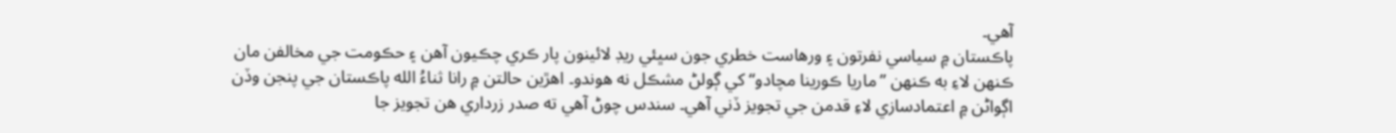آهي۔
پاڪستان ۾ سياسي نفرتون ۽ ورهاست خطري جون سڀئي ريڊ لائينون پار ڪري چڪيون آهن ۽ حڪومت جي مخالفن مان ڪنهن لاءِ به ڪنهن ”ماريا ڪورينا مچادو“ کي ڳولڻ مشڪل نه هوندو۔ اهڙين حالتن ۾ رانا ثناءُ الله پاڪستان جي پنجن وڏن اڳواڻن ۾ اعتمادسازي لاءِ قدمن جي تجويز ڏني آهي۔ سندس چوڻ آهي ته صدر زرداري هن تجويز جا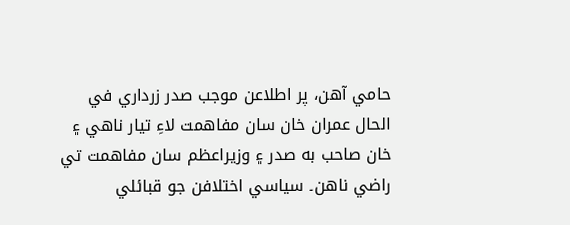حامي آهن، پر اطلاعن موجب صدر زرداري في الحال عمران خان سان مفاهمت لاءِ تيار ناهي ۽ خان صاحب به صدر ۽ وزيراعظم سان مفاهمت تي راضي ناهن۔ سياسي اختلافن جو قبائلي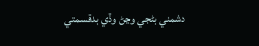دشمني بڻجي وڃڻ وڏي بدقسمتي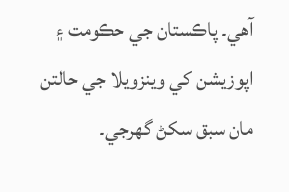آهي۔ پاڪستان جي حڪومت ۽ اپوزيشن کي وينزويلا جي حالتن مان سبق سکڻ گهرجي۔